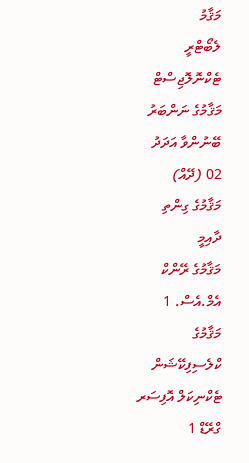މަޤާމު
ލެބޯޓްރީ ޓެކްނޮލޮޖިސްޓް
މަޤާމުގެ ނަންބަރު
ބޭނުންވާ އަދަދު
02 (ދޭއް)
މަޤާމުގެ ގިންތި
ދާއިމީ
މަޤާމުގެ ރޭންކް
އެމް.އެސް. 1
މަޤާމުގެ ކްލެސިފިކޭޝަން
ޓެކްނިކަލް އޮފިސަރ ގްރޭޑް 1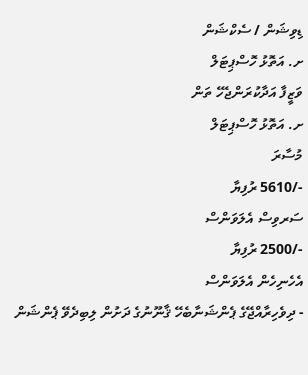ޑިވިޝަން / ސެކްޝަން
ށ. އަތޮޅު ހޮސްޕިޓަލް
ވަޒީފާ އަދާކުރަންޖެހޭ ތަން
ށ. އަތޮޅު ހޮސްޕިޓަލް
މުސާރަ
-/5610 ރުފިޔާ
ސަރވިސް އެލަވަންސް
-/2500 ރުފިޔާ
އެހެނިހެން އެލަވަންސް
- ދިވެހިރާއްޖޭގެ ޕެންޝަނާބެހޭ ޤާނޫނުގެ ދަށުން ލިބިދެވޭ ޕެންޝަން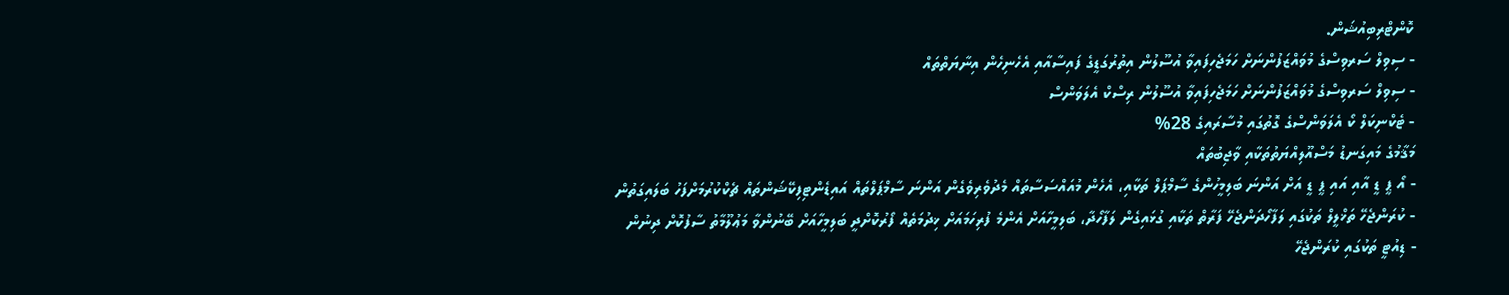ކޮންޓްރިބިއުޝަން.
- ސިވިލް ސަރވިސްގެ މުވައްޒަފުންނަށް ހަމަޖެހިފައިވާ އުސޫލުން އިތުރުގަޑީގެ ފައިސާއާއި އެހެނިހެން އިނާޔަތްތައް
- ސިވިލް ސަރވިސްގެ މުވައްޒަފުންނަށް ހަމަޖެހިފައިވާ އުސޫލުން ރިސްކް އެލަވަންސް
- ޓެކްނިކަލް ކޯ އެލަވަންސްގެ ގޮތުގައި މުސާރައިގެ 28%
މަޤާމުގެ މައިގަނޑު މަސްއޫލިއްޔަތުތަކާއި ވާޖިބުތައް
- އޯ ޕީ ޑީ އާއި އައި ޕީ ޑީ އަށް އަންނަ ބަލިމީހުންގެ ސާމްޕަލް ތަކާއި، އެހެން މުއައްސަސާތައް މެދުވެރިވެގެން އަންނަ ސާމްޕަލްތައް އައިޑެންޓިފިކޭޝަންތައް ޗެކްކުރުމަށްފަހު ބަލައިގަތުން
- ކުރަންޖެހޭ ތަޚްލީލް ތަކުގައި ލަފާހޯދަންޖެހޭ ފަރާތް ތަކާއި ގުޅައިގެން ލަފާހޯދާ، ބަލިމީހާއަށް އެންމެ ފުރިހަމައަށް ޚިދުމަތެއް ފޯރުކޮށްދީ ބަލިމީހާއަށް ބޭނުންވާ މަޢުލޫމާތު ސާފުކޮށް ދިނުން
- ޑިއުޓީ ތަކުގައި ކުރަންޖެހޭ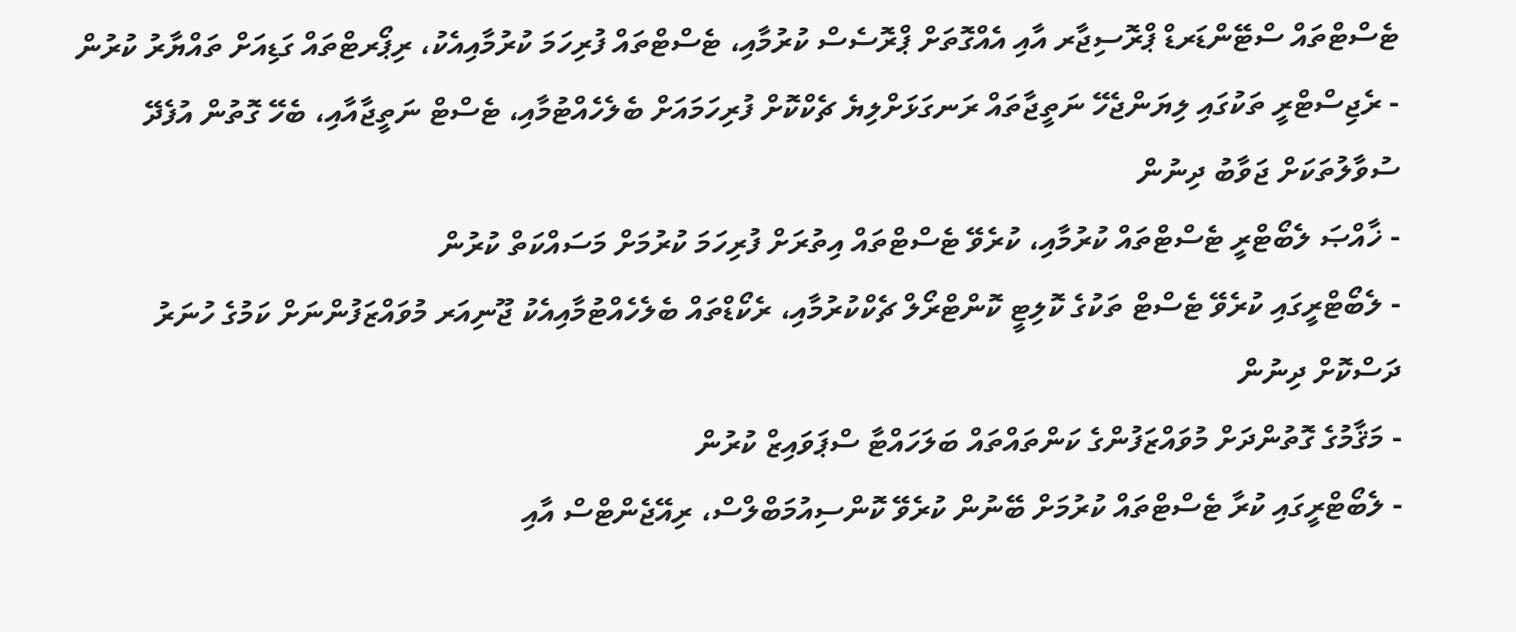ޓެސްޓްތައް ސްޓޭންޑަރޑް ޕްރޮސިޖާރ އާއި އެއްގޮތަށް ޕްރޮސެސް ކުރުމާއި، ޓެސްޓްތައް ފުރިހަމަ ކުރުމާއިއެކު، ރިޕޯރޓްތައް ގަޑިއަށް ތައްޔާރު ކުރުން
- ރެޖިސްޓްރީ ތަކުގައި ލިޔަންޖެހޭ ނަތީޖާތައް ރަނގަޅަށްލިޔެ ޗެކްކޮށް ފުރިހަމައަށް ބެލެހެއްޓުމާއި، ޓެސްޓް ނަތީޖާއާއި، ބެހޭ ގޮތުން އުފެދޭ ސުވާލުތަކަށް ޖަވާބު ދިނުން
- ޚާއްޞަ ލެބޯޓްރީ ޓެސްޓްތައް ކުރުމާއި، ކުރެވޭ ޓެސްޓްތައް އިތުރަށް ފުރިހަމަ ކުރުމަށް މަސައްކަތް ކުރުން
- ލެބޯޓްރީގައި ކުރެވޭ ޓެސްޓް ތަކުގެ ކޮލިޓީ ކޮންޓްރޯލް ޗެކްކުރުމާއި، ރެކޯޑްތައް ބެލެހެއްޓުމާއިއެކު ޖޫނިއަރ މުވައްޒަފުންނަށް ކަމުގެ ހުނަރު ދަސްކޮށް ދިނުން
- މަޤާމުގެ ގޮތުންދަށް މުވައްޒަފުންގެ ކަންތައްތައް ބަލަހައްޓާ ސްޕަވައިޒް ކުރުން
- ލެބޯޓްރީގައި ކުރާ ޓެސްޓްތައް ކުރުމަށް ބޭނުން ކުރެވޭ ކޮންސިއުމަބްލްސް، ރިއޭޖެންޓްސް އާއި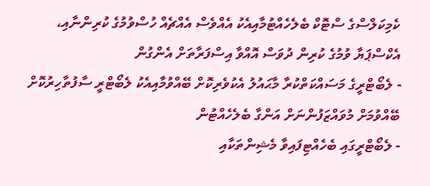ކެމިކަލްސްގެ ސްޓޮކް ބެލެހެއްޓުމާއިއެކު އެއްވެސް އެއްޗެއް ހުސްވުމުގެ ކުރިންނާއި، އެކްސްޕަޔާ ވުމުގެ ކުރިން ދުވަސް އޮއްވާ އިސްފަރާތަށް އެންގުން
- ލެބޯޓްރީގެ މަސައްކަތްކުރާ މާޙައުލު އެކުވެރިކޮށް ބޭއްވުމާއިއެކު ލެބޯޓްރީ ސާފުތާހިރުކޮށް ބޭއްވުމަށް މުވައްޒަފުންނަށް އަންގާ ބެލެހެއްޓުން
- ލެބޯޓްރީގައި ބެހެއްޓިފައިވާ މެޝިންތަކާއި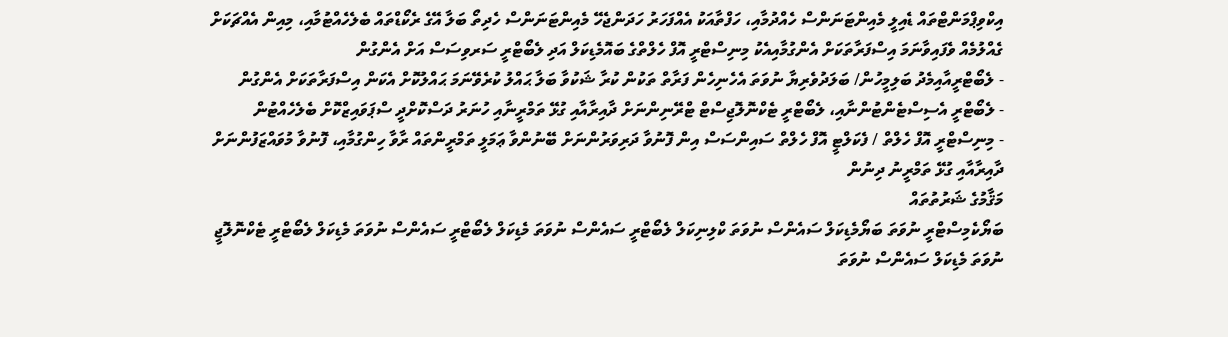އިކްވިޕްމަންޓްތައް ޑެއިލީ މެއިންޓަނަންސް ހެއްދުމާއި، ހަފްތާއަކު އެއްފަހަރު ހަދަންޖެހޭ މެއިންޓަނަންސް ހެދިތޯ ބަލާ އޭގެ ރެކޯޑްތައް ބެލެހެއްޓުމާއި، މިއިން އެއްޗަކަށް ގެއްލުމެއް ވެފައިވާނަމަ އިސްފަރާތަކަށް އެންގުމާއިއެކު މިނިސްޓްރީ އޮފް ހެލްތްގެ ބައޮމެޑިކަލް އަދި ލެބޯޓްރީ ސަރވިސަސް އަށް އެންގުން
- ލެބޯޓްރީއާއިމެދު ބަލިމީހުން/ ބަލަދުވެރިޔާ ނުވަތަ އެހެނިހެން ފަރާތް ތަކުން ކުރާ ޝަކުވާ ބަލާ ޙައްލު ކުރެވޭނަމަ ޙައްލުކޮށް އެކަން އިސްފަރާތަކަށް އެންގުން
- ލެބޯޓްރީ އެސިސްޓެންޓުންނާއި، ލެބޯޓްރީ ޓެކްނޮލޮޖިސްޓް ޓްރޭނިންނަށް ދާއިރާއާއި ގުޅޭ ތަމްރީނާއި ހުނަރު ދަސްކޮށްދީ ސްޕަވައިޒްކޮށް ބެލެހެއްޓުން
- މިނިސްޓްރީ އޮފް ހެލްތް / ފެކަލްޓީ އޮފް ހެލްތް ސައިންސަސް އިން ފޮނުވާ ދަރިވަރުންނަށް ބޭނުންވާ ޢަމަލީ ތަމްރީންތައް ރާވާ ހިންގުމާއި، ފޮނުވާ މުވައްޒަފުންނަށް ދާއިރާއާއި ގުޅޭ ތަމްރީނު ދިނުން
މަޤާމުގެ ޝަރުތުތައް
ބަޔޯކެމިސްޓްރީ ނުވަތަ ބަޔޯމެޑިކަލް ސައެންސް ނުވަތަ ކްލިނިކަލް ލެބޯޓްރީ ސައެންސް ނުވަތަ މެޑިކަލް ލެބޯޓްރީ ސައެންސް ނުވަތަ މެޑިކަލް ލެބޯޓްރީ ޓެކްނޮލޮޖީ ނުވަތަ މެޑިކަލް ސައެންސް ނުވަތަ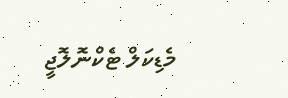މެޑިކަލް ޓެކްނޮލޮޖީ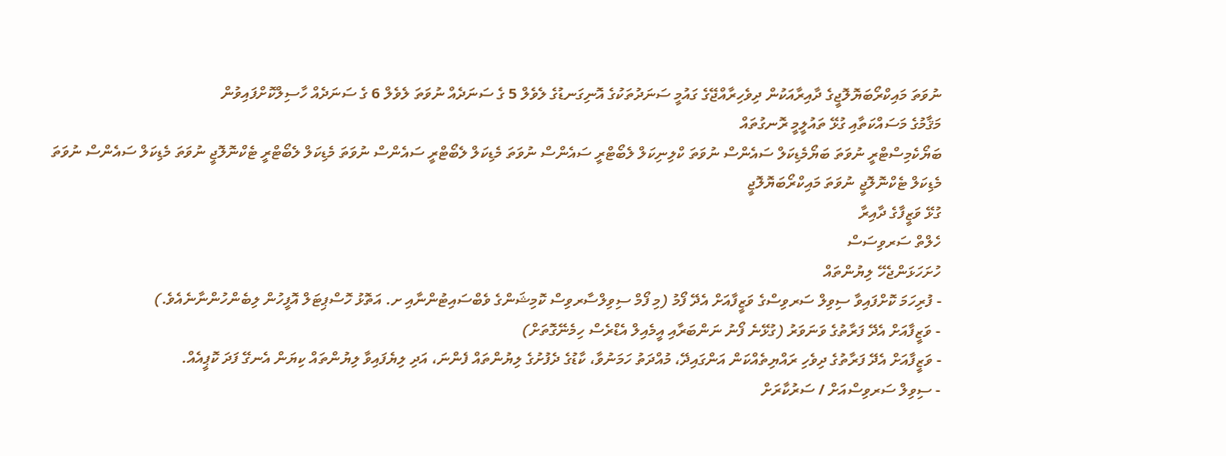ނުވަތަ މައިކްރޯބަޔޮލޮޖީގެ ދާއިރާއަކުން ދިވެހިރާއްޖޭގެ ގައުމީ ސަނަދުތަކުގެ އޮނިގަނޑުގެ ލެވެލް 5 ގެ ސަނަދެއް ނުވަތަ ލެވެލް 6 ގެ ސަނަދެއް ހާސިލްކޮށްފައިވުން
މަޤާމުގެ މަސައްކަތާއި ގުޅޭ ތައުލީމީ ރޮނގުތައް
ބަޔޯކެމިސްޓްރީ ނުވަތަ ބަޔޯމެޑިކަލް ސައެންސް ނުވަތަ ކްލިނިކަލް ލެބޯޓްރީ ސައެންސް ނުވަތަ މެޑިކަލް ލެބޯޓްރީ ސައެންސް ނުވަތަ މެޑިކަލް ލެބޯޓްރީ ޓެކްނޮލޮޖީ ނުވަތަ މެޑިކަލް ސައެންސް ނުވަތަ މެޑިކަލް ޓެކްނޮލޮޖީ ނުވަތަ މައިކްރޯބަޔޮލޮޖީ
ގުޅޭ ވަޒީފާގެ ދާއިރާ
ހެލްތް ސަރވިސަސް
ހުށަހަޅަންޖެހޭ ލިޔުންތައް
- ފުރިހަމަ ކޮށްފައިވާ ސިވިލް ސަރވިސްގެ ވަޒީފާއަށް އެދޭ ފޯމު (މި ފޯމް ސިވިލްސާރވިސް ކޮމިޝަންގެ ވެބްސައިޓުންނާއި ށ. އަތޮޅު ހޮސްޕިޓަލް އޮފީހުން ލިބެންހުންނާނެއެވެ.)
- ވަޒީފާއަށް އެދޭ ފަރާތުގެ ވަނަވަރު (ގުޅޭނެ ފޯނު ނަންބަރާއި އީމެއިލް އެޑްރެސް ހިމެނޭގޮތަށް)
- ވަޒީފާއަށް އެދޭ ފަރާތުގެ ދިވެހި ރައްޔިތެއްކަން އަންގައިދޭ، މުއްދަތު ހަމަނުވާ، ކާޑުގެ ދެފުށުގެ ލިޔުންތައް ފެންނަ، އަދި ލިޔެފައިވާ ލިޔުންތައް ކިޔަން އެނގޭ ފަދަ ކޮޕީއެއް.
- ސިވިލް ސަރވިސްއަށް / ސަރުކާރަށް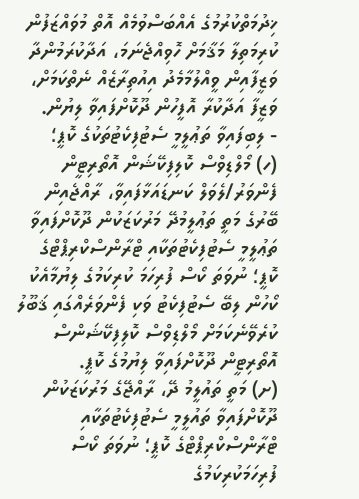ޚިދުމަތްކުރުމުގެ އެއްބަސްވުމެއް އޮތް މުވައްޒަފުން ކުރިމަތިލާ މަޤާމަށް ހޮވިއްޖެނަމަ، އަދާކުރަމުންދާ ވަޒީފާއިން ވީއްލުމާމެދު އިއުތިރާޒެއް ނެތްކަމަށް، ވަޒީފާ އަދާކުރާ އޮފީހުން ދޫކޮށްފައިވާ ލިޔުން.
- ލިބިފައިވާ ތަޢުލީމީ ސެޓުފިކެޓުތަކުގެ ކޮޕީ؛
(ހ) މޯލްޑިވްސް ކޮލިފިކޭޝަން އޮތޯރިޓީން ފެންވަރު/ލެވަލް ކަނޑައަޅާފައިވާ، ރާއްޖެއިން ބޭރުގެ މަތީ ތަޢުލީމުދޭ މަރުކަޒަކުން ދޫކޮށްފައިވާ ތަޢުލީމީ ސެޓުފިކެޓުތަކާއި ޓްރާންސްކްރިޕްޓްގެ ކޮޕީ؛ ނުވަތަ ކޯސް ފުރިހަމަ ކުރިކަމުގެ ލިޔުމާއެކު ކޯހުން ލިބޭ ސެޓުފިކެޓު ވަކި ފެންވަރެއްގައި ޤަބޫލު ކުރެވޭނެކަމަށް މޯލްޑިވްސް ކޮލިފިކޭޝަންސް އޮތޯރިޓީން ދޫކޮށްފައިވާ ލިޔުމުގެ ކޮޕީ.
(ށ) މަތީ ތައުލީމު ދޭ، ރާއްޖޭގެ މަރުކަޒަކުން ދޫކޮށްފައިވާ ތައުލީމީ ސެޓުފިކެޓުތަކާއި ޓްރާންސްކްރިޕްޓްގެ ކޮޕީ؛ ނުވަތަ ކޯސް ފުރިހަމަކުރިކަމުގެ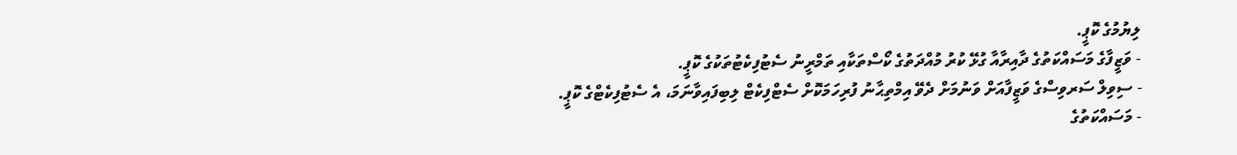ލިޔުމުގެ ކޮޕީ.
- ވަޒީފާގެ މަސައްކަތުގެ ދާއިރާއާ ގުޅޭ ކުރު މުއްދަތުގެ ކޯސްތަކާއި ތަމްރީނު ސެޓުފިކެޓުތަކުގެ ކޮޕީ.
- ސިވިލް ސަރވިސްގެ ވަޒީފާއަށް ވަނުމަށް ދެވޭ އިމްތިޙާނު ފުރިހަމަކޮށް ސެޓްފިކެޓް ލިބިފައިވާނަމަ، އެ ސެޓުފިކެޓްގެ ކޮޕީ.
- މަސައްކަތުގެ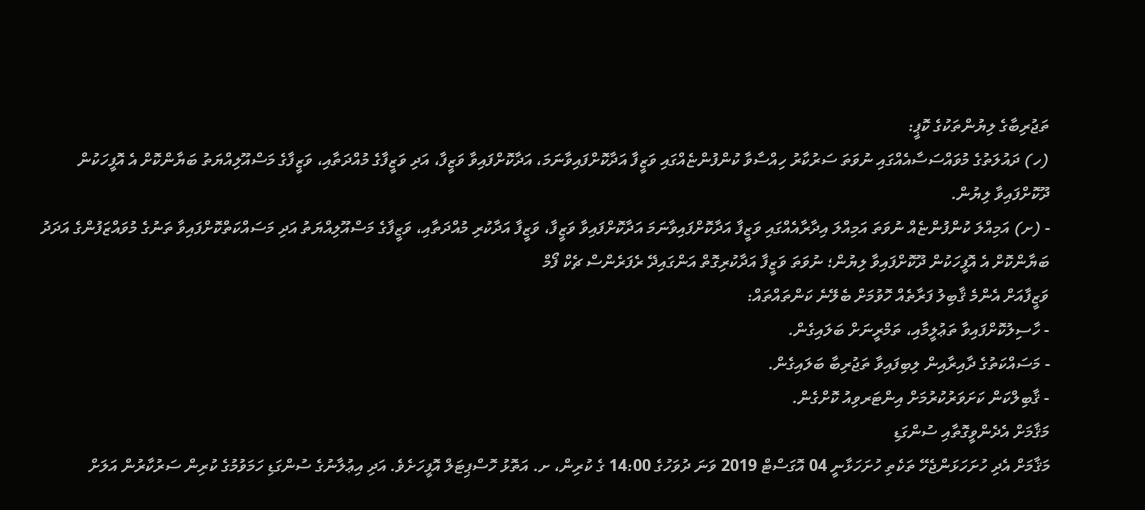ތަޖުރިބާގެ ލިޔުންތަކުގެ ކޮޕީ:
(ހ) ދައުލަތުގެ މުވައްސަސާއެއްގައި ނުވަތަ ސަރުކާރު ހިއްސާވާ ކުންފުންޏެއްގައި ވަޒީފާ އަދާކޮށްފައިވާނަމަ، އަދާކޮށްފައިވާ ވަޒީފާ، އަދި ވަޒީފާގެ މުއްދަތާއި، ވަޒީފާގެ މަސްއޫލިއްޔަތު ބަޔާންކޮށް އެ އޮފީހަކުން ދޫކޮށްފައިވާ ލިޔުން.
- (ށ) އަމިއްލަ ކުންފުންޏެއް ނުވަތަ އަމިއްލަ އިދާރާއެއްގައި ވަޒީފާ އަދާކޮށްފައިވާނަމަ އަދާކޮށްފައިވާ ވަޒީފާ، ވަޒީފާ އަދާކުރި މުއްދަތާއި، ވަޒީފާގެ މަސްއޫލިއްޔަތު އަދި މަސައްކަތްކޮށްފައިވާ ތަނުގެ މުވައްޒަފުންގެ އަދަދު ބަޔާންކޮށް އެ އޮފީހަކުން ދޫކޮށްފައިވާ ލިޔުން؛ ނުވަތަ ވަޒީފާ އަދާކުރިގޮތް އަންގައިދޭ ރެފަރެންސް ޗެކް ފޯމް
ވަޒީފާއަށް އެންމެ ޤާބިލު ފަރާތެއް ހޮވުމަށް ބެލޭނެ ކަންތައްތައް:
- ހާސިލުކޮށްފައިވާ ތަޢުލީމާއި، ތަމްރީނަށް ބަލައިގެން.
- މަސައްކަތުގެ ދާއިރާއިން ލިބިފައިވާ ތަޖުރިބާ ބަލައިގެން.
- ޤާބިލްކަން ކަށަވަރުކުރުމަށް އިންޓަރވިއު ކޮށްގެން.
މަޤާމަށް އެދެންވީގޮތާއި ސުންގަޑި
މަޤާމަށް އެދި ހުށަހަޅަންޖެހޭ ތަކެތި ހުށަހަޅާނީ 04 އޮގަސްޓް 2019 ވަނަ ދުވަހުގެ 14:00 ގެ ކުރިން، ށ. އަތޮޅު ހޮސްޕިޓަލް އޮފީހަށެވެ. އަދި އިޢުލާނުގެ ސުންގަޑި ހަމަވުމުގެ ކުރިން ސަރުކާރުން އަލަށް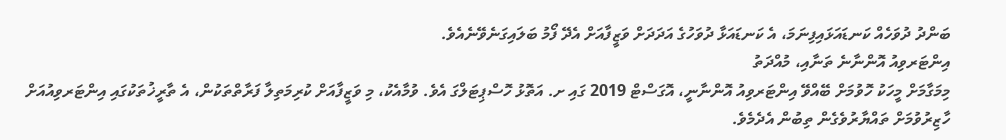ބަންދު ދުވަހެއް ކަނޑައަޅައިފިނަމަ، އެ ކަނޑައަޅާ ދުވަހުގެ އަދަދަށް ވަޒީފާއަށް އެދޭ ފޯމު ބަލައިގަނެވޭނެއެވެ.
އިންޓަރވިއު އޮންނާނެ ތަނާއި، މުއްދަތު
މިމަގާމަށް މީހަކު ހޮވުމަށް ބޭއްވޭ އިންޓަރވިއު އޮންނާނީ، އޮގަސްޓް 2019 ގައި ށ. އަތޮޅު ހޮސްޕިޓަލްގަ އެވެ. ވުމާއެކު، މި ވަޒީފާއަށް ކުރިމަތިލާ ފަރާތްތަކުން، އެ ތާރީޚުތަކުގައި އިންޓަރވިއުއަށް ހާޒިރުވުމަށް ތައްޔާރުވެގެން ތިބުން އެދެމެވެ.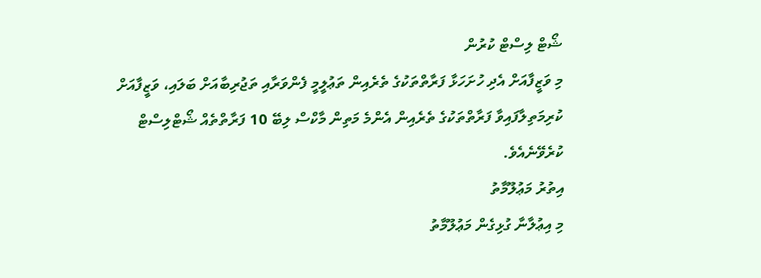ޝޯޓް ލިސްޓް ކުރުން
މި ވަޒީފާއަށް އެދި ހުށަހަޅާ ފަރާތްތަކުގެ ތެރެއިން ތަޢުލީމީ ފެންވަރާއި ތަޖުރިބާއަށް ބަލައި، ވަޒީފާއަށް ކުރިމަތިލާފައިވާ ފަރާތްތަކުގެ ތެރެއިން އެންމެ މަތިން މާކްސް ލިބޭ 10 ފަރާތްތެއް ޝޯޓްލިސްޓް ކުރެވޭނެއެވެ.
އިތުރު މަޢުލޫމާތު
މި އިޢުލާނާ ގުޅިގެން މަޢުލޫމާތު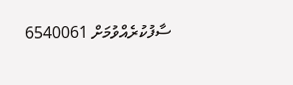ސާފުކުރެއްވުމަށް 6540061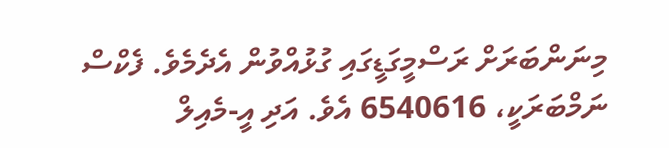މިނަންބަރަށް ރަސްމީގަޑީގައި ގުޅުއްވުން އެދެމެވެ. ފެކްސް ނަމްބަރަކީ، 6540616 އެވެ. އަދި އީ-މެއިލް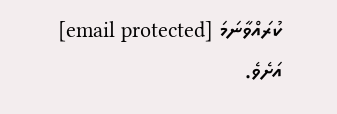ކުރައްވާނަމަ [email protected] އަށެވެ.